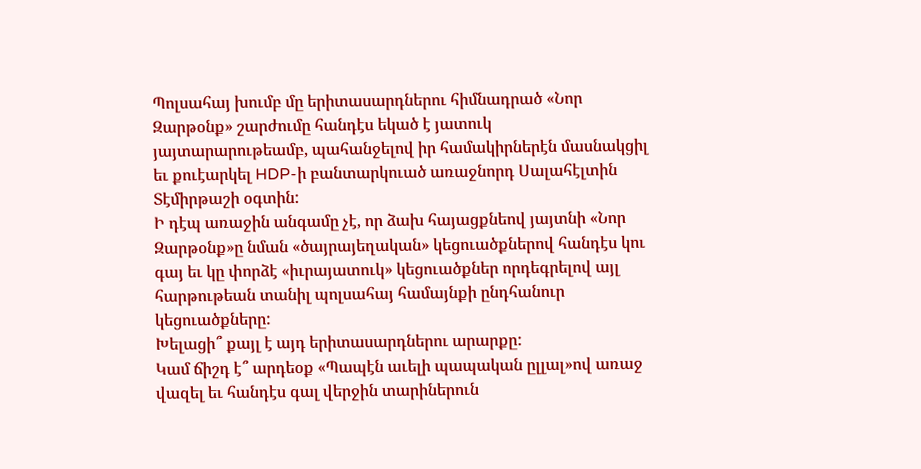Պոլսահայ խումբ մը երիտասարդներու հիմնադրած «Նոր Զարթօնք» շարժումը հանդէս եկած է յատուկ յայտարարութեամբ, պահանջելով իր համակիրներէն մասնակցիլ եւ քուէարկել HDP-ի բանտարկուած առաջնորդ Սալահէլտին Տէմիրթաշի օգտին:
Ի դէպ առաջին անգամը չէ, որ ձախ հայացքնեով յայտնի «Նոր Զարթօնք»ը նման «ծայրայեղական» կեցուածքներով հանդէս կու գայ եւ կը փորձէ «իւրայատուկ» կեցուածքներ որդեգրելով այլ հարթութեան տանիլ պոլսահայ համայնքի ընդհանուր կեցուածքները:
Խելացի՞ քայլ է այդ երիտասարդներու արարքը:
Կամ ճիշդ է՞ արդեօք «Պապէն աւելի պապական ըլլալ»ով առաջ վազել եւ հանդէս գալ վերջին տարիներուն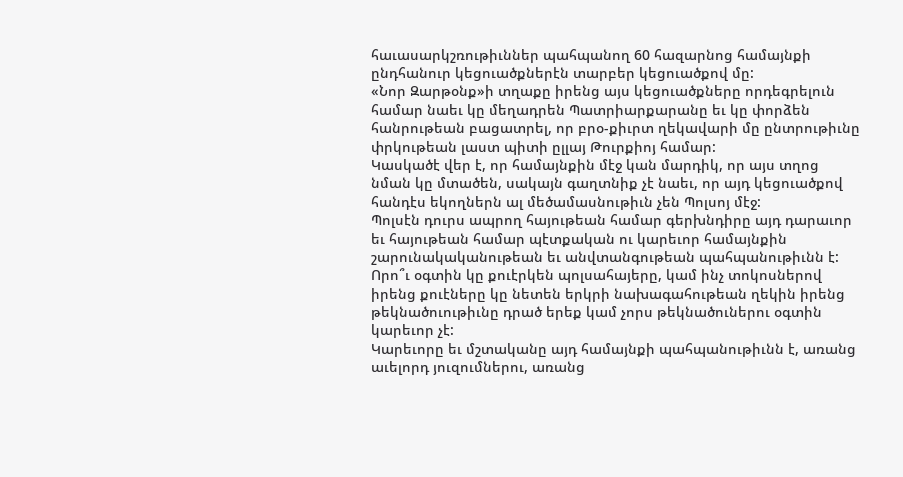հաւասարկշռութիւններ պահպանող 60 հազարնոց համայնքի ընդհանուր կեցուածքներէն տարբեր կեցուածքով մը:
«Նոր Զարթօնք»ի տղաքը իրենց այս կեցուածքները որդեգրելուն համար նաեւ կը մեղադրեն Պատրիարքարանը եւ կը փորձեն հանրութեան բացատրել, որ բրօ-քիւրտ ղեկավարի մը ընտրութիւնը փրկութեան լաստ պիտի ըլլայ Թուրքիոյ համար:
Կասկածէ վեր է, որ համայնքին մէջ կան մարդիկ, որ այս տղոց նման կը մտածեն, սակայն գաղտնիք չէ նաեւ, որ այդ կեցուածքով հանդէս եկողներն ալ մեծամասնութիւն չեն Պոլսոյ մէջ:
Պոլսէն դուրս ապրող հայութեան համար գերխնդիրը այդ դարաւոր եւ հայութեան համար պէտքական ու կարեւոր համայնքին շարունակականութեան եւ անվտանգութեան պահպանութիւնն է:
Որո՞ւ օգտին կը քուէրկեն պոլսահայերը, կամ ինչ տոկոսներով իրենց քուէները կը նետեն երկրի նախագահութեան ղեկին իրենց թեկնածուութիւնը դրած երեք կամ չորս թեկնածուներու օգտին կարեւոր չէ:
Կարեւորը եւ մշտականը այդ համայնքի պահպանութիւնն է, առանց աւելորդ յուզումներու, առանց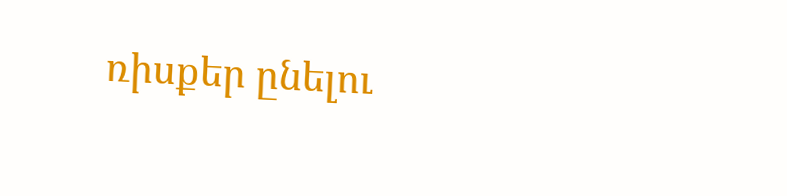ռիսքեր ընելու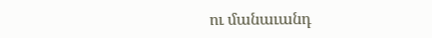ու մանաւանդ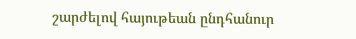շարժելով հայութեան ընդհանուր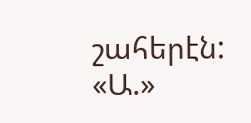շահերէն:
«Ա.»